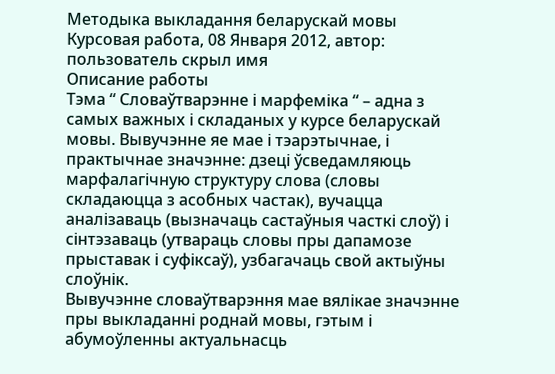Методыка выкладання беларускай мовы
Курсовая работа, 08 Января 2012, автор: пользователь скрыл имя
Описание работы
Тэма “ Словаўтварэнне і марфеміка “ – адна з самых важных і складаных у курсе беларускай мовы. Вывучэнне яе мае і тэарэтычнае, і практычнае значэнне: дзеці ўсведамляюць марфалагічную структуру слова (словы складаюцца з асобных частак), вучацца аналізаваць (вызначаць састаўныя часткі слоў) і сінтэзаваць (утвараць словы пры дапамозе прыставак і суфіксаў), узбагачаць свой актыўны слоўнік.
Вывучэнне словаўтварэння мае вялікае значэнне пры выкладанні роднай мовы, гэтым і абумоўленны актуальнасць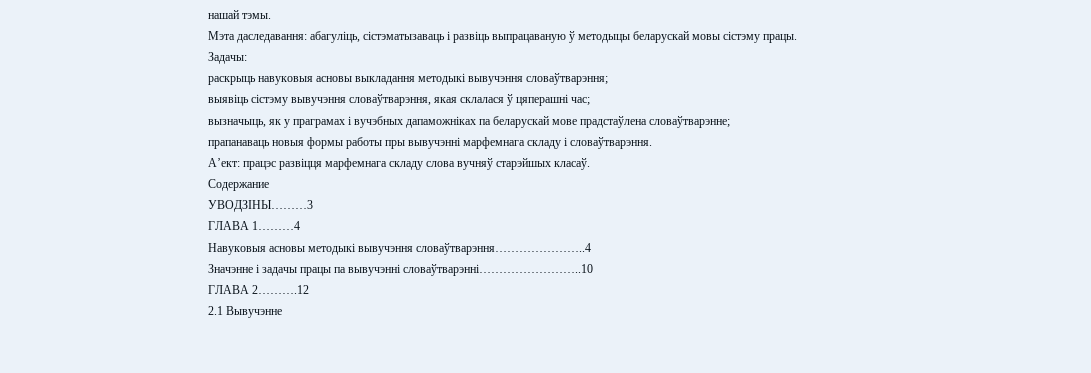нашай тэмы.
Мэта даследавання: абагуліць, сістэматызаваць і развіць выпрацаваную ў методыцы беларускай мовы сістэму працы.
Задачы:
раскрыць навуковыя асновы выкладання методыкі вывучэння словаўтварэння;
выявіць сістэму вывучэння словаўтварэння, якая склалася ў цяперашні час;
вызначыць, як у праграмах і вучэбных дапаможніках па беларускай мове прадстаўлена словаўтварэнне;
прапанаваць новыя формы работы пры вывучэнні марфемнага складу і словаўтварэння.
А’ект: працэс развіцця марфемнага складу слова вучняў старэйшых класаў.
Содержание
УВОДЗІНЫ………3
ГЛАВА 1………4
Навуковыя асновы методыкі вывучэння словаўтварэння…………………..4
Значэнне і задачы працы па вывучэнні словаўтварэнні……………………..10
ГЛАВА 2……….12
2.1 Вывучэнне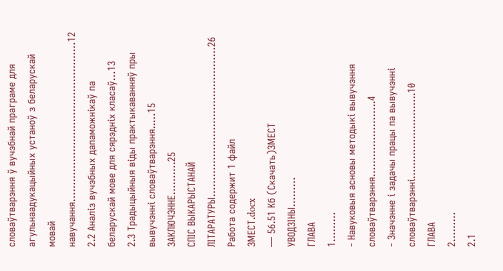словаўтварэння ў вучэбнай праграме для агульнаадукацыйных устаноў з беларускай мовай навучання…………………………………………12
2.2 Аналіз вучэбных дапаможнікаў па беларускай мове для сярэдніх класаў…13
2.3 Традыцыйныя віды практыкаванняў пры вывучэнні словаўтварэння..…15
ЗАКЛЮЧЭННЕ……….25
СПІС ВЫКАРЫСТАНАЙ ЛІТАРАТУРЫ………………………………………26
Работа содержит 1 файл
ЗМЕСТ.docx
— 56.51 Кб (Скачать)ЗМЕСТ
УВОДЗІНЫ………
ГЛАВА
1………
- Навуковыя асновы методыкі вывучэння словаўтварэння…………………..4
- Значэнне і задачы працы па вывучэнні словаўтварэнні……………………..10
ГЛАВА
2………
2.1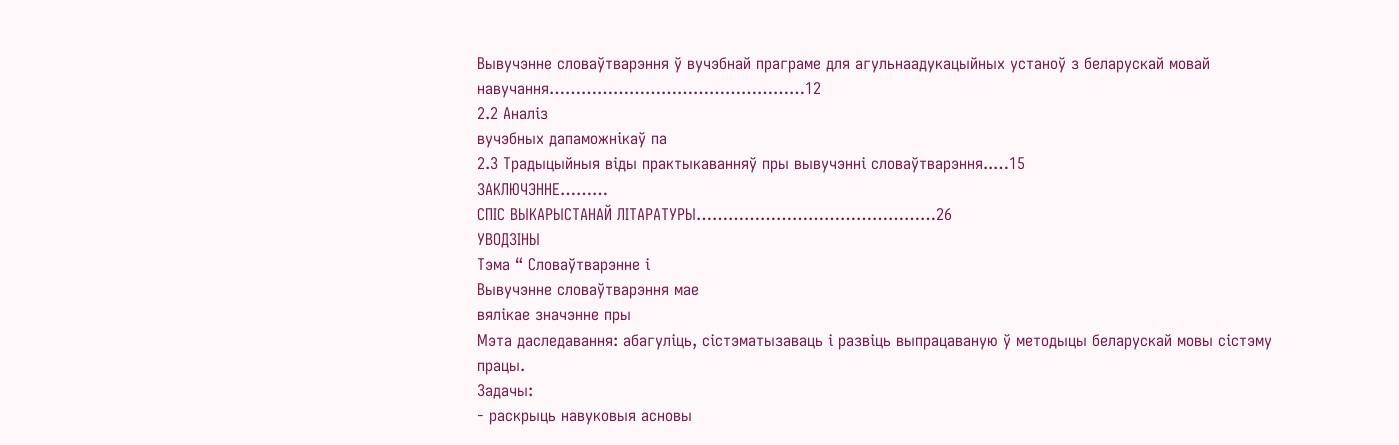Вывучэнне словаўтварэння ў вучэбнай праграме для агульнаадукацыйных устаноў з беларускай мовай навучання…………………………………………12
2.2 Аналіз
вучэбных дапаможнікаў па
2.3 Традыцыйныя віды практыкаванняў пры вывучэнні словаўтварэння..…15
ЗАКЛЮЧЭННЕ………
СПІС ВЫКАРЫСТАНАЙ ЛІТАРАТУРЫ………………………………………26
УВОДЗІНЫ
Тэма “ Словаўтварэнне і
Вывучэнне словаўтварэння мае
вялікае значэнне пры
Мэта даследавання: абагуліць, сістэматызаваць і развіць выпрацаваную ў методыцы беларускай мовы сістэму працы.
Задачы:
- раскрыць навуковыя асновы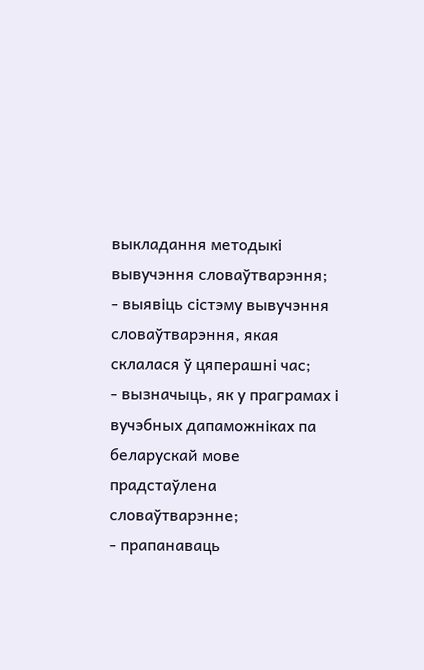выкладання методыкі вывучэння словаўтварэння;
- выявіць сістэму вывучэння словаўтварэння, якая склалася ў цяперашні час;
- вызначыць, як у праграмах і вучэбных дапаможніках па беларускай мове прадстаўлена словаўтварэнне;
- прапанаваць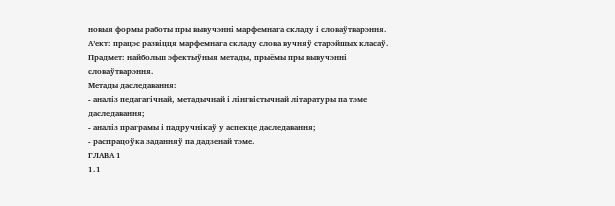новыя формы работы пры вывучэнні марфемнага складу і словаўтварэння.
А’ект: працэс развіцця марфемнага складу слова вучняў старэйшых класаў.
Прадмет: найбольш эфектыўныя метады, прыёмы пры вывучэнні
словаўтварэння.
Метады даследавання:
- аналіз педагагічнай, метадычнай і лінгвістычнай літаратуры па тэме даследавання;
- аналіз праграмы і падручнікаў у аспекце даследавання;
- распрацоўка заданняў па дадзенай тэме.
ГЛАВА 1
1.1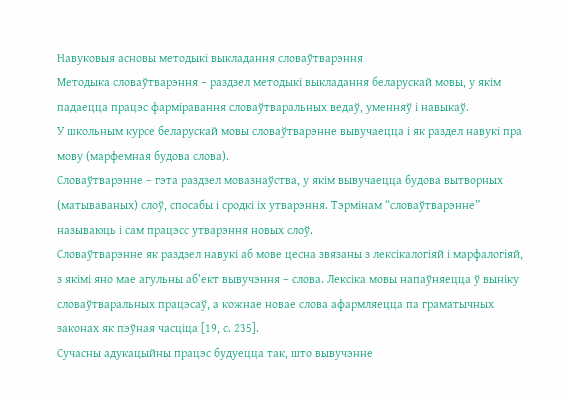Навуковыя асновы методыкі выкладання словаўтварэння
Методыка словаўтварэння – раздзел методыкі выкладання беларускай мовы, у якім падаецца працэс фарміравання словаўтваральных ведаў, уменняў і навыкаў.
У школьным курсе беларускай мовы словаўтварэнне вывучаецца і як раздел навукі пра мову (марфемная будова слова).
Словаўтварэнне – гэта раздзел мовазнаўства, у якім вывучаецца будова вытворных (матываваных) слоў, спосабы і сродкі іх утварэння. Тэрмінам “словаўтварэнне” называюць і сам працэсс утварэння новых слоў.
Словаўтварэнне як раздзел навукі аб мове цесна звязаны з лексікалогіяй і марфалогіяй, з якімі яно мае агульны аб’ект вывучэння – слова. Лексіка мовы напаўняецца ў выніку словаўтваральных працэсаў, а кожнае новае слова афармляецца па граматычных законах як пэўная часціца [19, с. 235].
Сучасны адукацыйны працэс будуецца так, што вывучэнне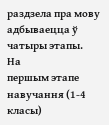раздзела пра мову адбываецца ў чатыры этапы.
На
першым этапе навучання (1-4 класы)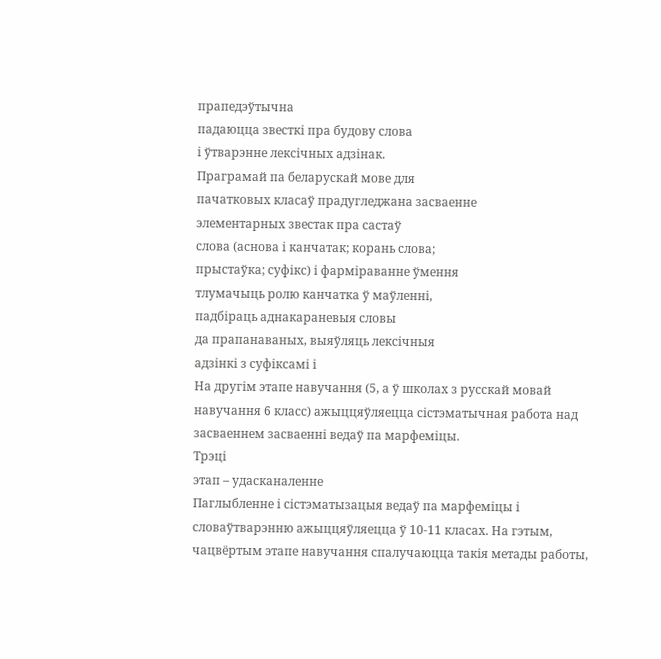прапедэўтычна
падаюцца звесткі пра будову слова
і ўтварэнне лексічных адзінак.
Праграмай па беларускай мове для
пачатковых класаў прадугледжана засваенне
элементарных звестак пра састаў
слова (аснова і канчатак; корань слова;
прыстаўка; суфікс) і фарміраванне ўмення
тлумачыць ролю канчатка ў маўленні,
падбіраць аднакараневыя словы
да прапанаваных, выяўляць лексічныя
адзінкі з суфіксамі і
На другім этапе навучання (5, а ў школах з русскай мовай навучання 6 класс) ажыццяўляецца сістэматычная работа над засваеннем засваенні ведаў па марфеміцы.
Трэці
этап – удасканаленне
Паглыбленне і сістэматызацыя ведаў па марфеміцы і словаўтварэнню ажыццяўляецца ў 10-11 класах. На гэтым, чацвёртым этапе навучання спалучаюцца такія метады работы,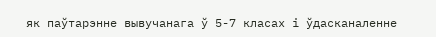як паўтарэнне вывучанага ў 5-7 класах і ўдасканаленне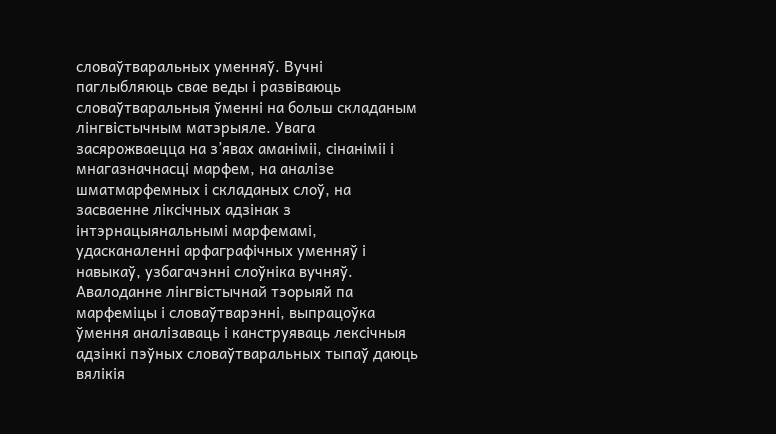словаўтваральных уменняў. Вучні паглыбляюць свае веды і развіваюць словаўтваральныя ўменні на больш складаным лінгвістычным матэрыяле. Увага засярожваецца на з’явах аманіміі, сінаніміі і мнагазначнасці марфем, на аналізе шматмарфемных і складаных слоў, на засваенне ліксічных адзінак з інтэрнацыянальнымі марфемамі, удасканаленні арфаграфічных уменняў і навыкаў, узбагачэнні слоўніка вучняў.
Авалоданне лінгвістычнай тэорыяй па марфеміцы і словаўтварэнні, выпрацоўка ўмення аналізаваць і канструяваць лексічныя адзінкі пэўных словаўтваральных тыпаў даюць вялікія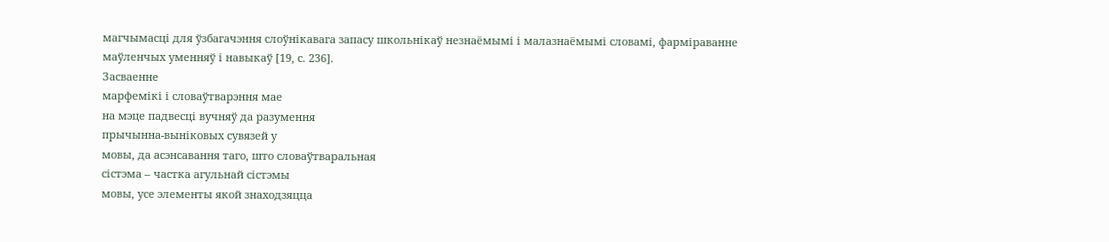магчымасці для ўзбагачэння слоўнікавага запасу школьнікаў незнаёмымі і малазнаёмымі словамі, фарміраванне маўленчых уменняў і навыкаў [19, с. 236].
Засваенне
марфемікі і словаўтварэння мае
на мэце падвесці вучняў да разумення
прычынна-выніковых сувязей у
мовы, да асэнсавання таго, што словаўтваральная
сістэма – частка агульнай сістэмы
мовы, усе элементы якой знаходзяцца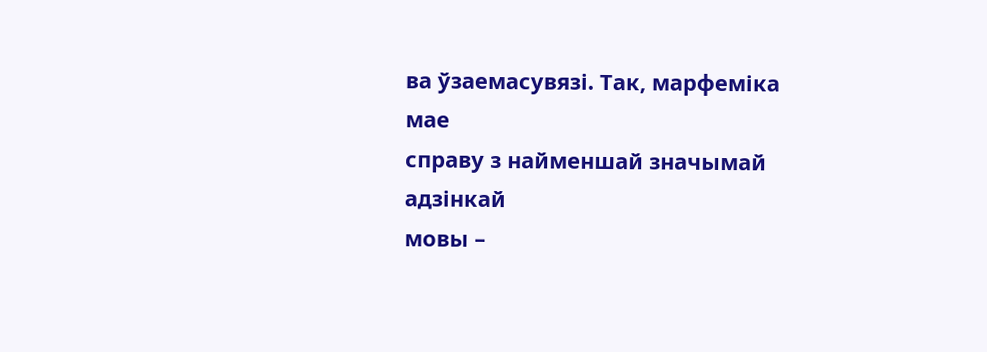ва ўзаемасувязі. Так, марфеміка мае
справу з найменшай значымай адзінкай
мовы –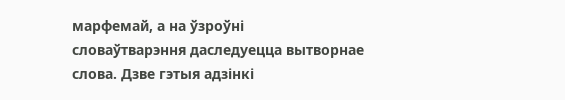марфемай, а на ўзроўні
словаўтварэння даследуецца вытворнае
слова. Дзве гэтыя адзінкі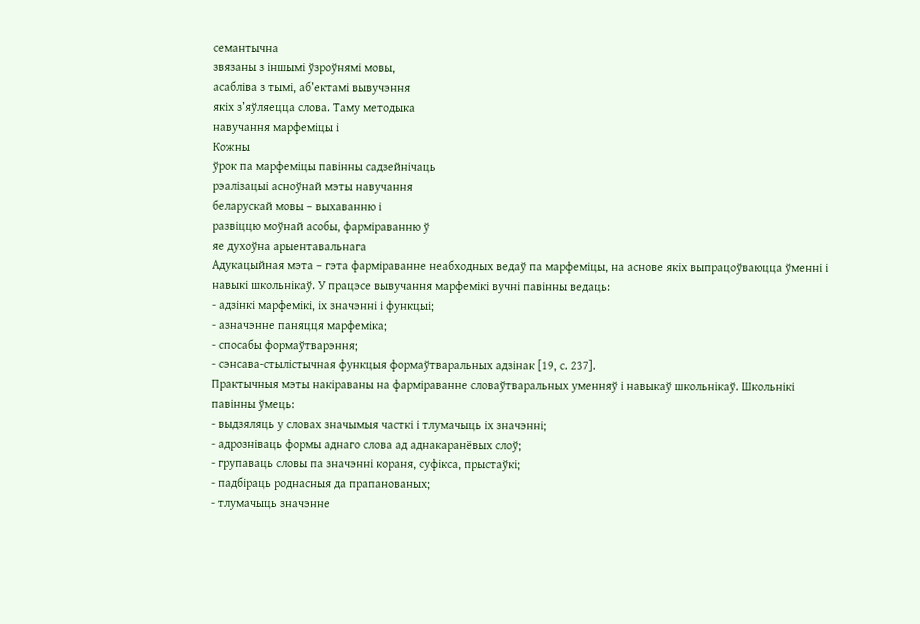семантычна
звязаны з іншымі ўзроўнямі мовы,
асабліва з тымі, аб’ектамі вывучэння
якіх з’яўляецца слова. Таму методыка
навучання марфеміцы і
Кожны
ўрок па марфеміцы павінны садзейнічаць
рэалізацыі асноўнай мэты навучання
беларускай мовы – выхаванню і
развіццю моўнай асобы, фарміраванню ў
яе духоўна арыентавальнага
Адукацыйная мэта – гэта фарміраванне неабходных ведаў па марфеміцы, на аснове якіх выпрацоўваюцца ўменні і навыкі школьнікаў. У працэсе вывучання марфемікі вучні павінны ведаць:
- адзінкі марфемікі, іх значэнні і функцыі;
- азначэнне паняцця марфеміка;
- спосабы формаўтварэння;
- сэнсава-стылістычная функцыя формаўтваральных адзінак [19, с. 237].
Практычныя мэты накіраваны на фарміраванне словаўтваральных уменняў і навыкаў школьнікаў. Школьнікі павінны ўмець:
- выдзяляць у словах значымыя часткі і тлумачыць іх значэнні;
- адрозніваць формы аднаго слова ад аднакаранёвых слоў;
- групаваць словы па значэнні кораня, суфікса, прыстаўкі;
- падбіраць роднасныя да прапанованых;
- тлумачыць значэнне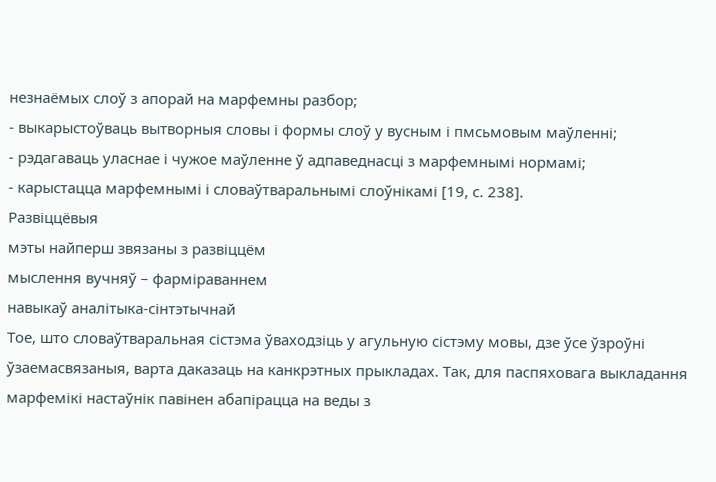незнаёмых слоў з апорай на марфемны разбор;
- выкарыстоўваць вытворныя словы і формы слоў у вусным і пмсьмовым маўленні;
- рэдагаваць уласнае і чужое маўленне ў адпаведнасці з марфемнымі нормамі;
- карыстацца марфемнымі і словаўтваральнымі слоўнікамі [19, с. 238].
Развіццёвыя
мэты найперш звязаны з развіццём
мыслення вучняў – фарміраваннем
навыкаў аналітыка-сінтэтычнай
Тое, што словаўтваральная сістэма ўваходзіць у агульную сістэму мовы, дзе ўсе ўзроўні ўзаемасвязаныя, варта даказаць на канкрэтных прыкладах. Так, для паспяховага выкладання марфемікі настаўнік павінен абапірацца на веды з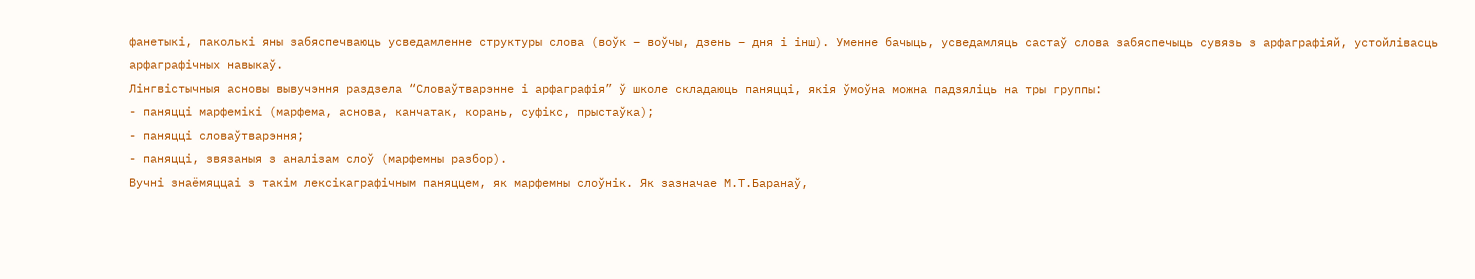фанетыкі, паколькі яны забяспечваюць усведамленне структуры слова (воўк – воўчы, дзень – дня і інш). Уменне бачыць, усведамляць састаў слова забяспечыць сувязь з арфаграфіяй, устойлівасць арфаграфічных навыкаў.
Лінгвістычныя асновы вывучэння раздзела “Словаўтварэнне і арфаграфія” ў школе складаюць паняцці, якія ўмоўна можна падзяліць на тры группы:
- паняцці марфемікі (марфема, аснова, канчатак, корань, суфікс, прыстаўка);
- паняцці словаўтварэння;
- паняцці, звязаныя з аналізам слоў (марфемны разбор).
Вучні знаёмяццаі з такім лексікаграфічным паняццем, як марфемны слоўнік. Як зазначае М.Т.Баранаў,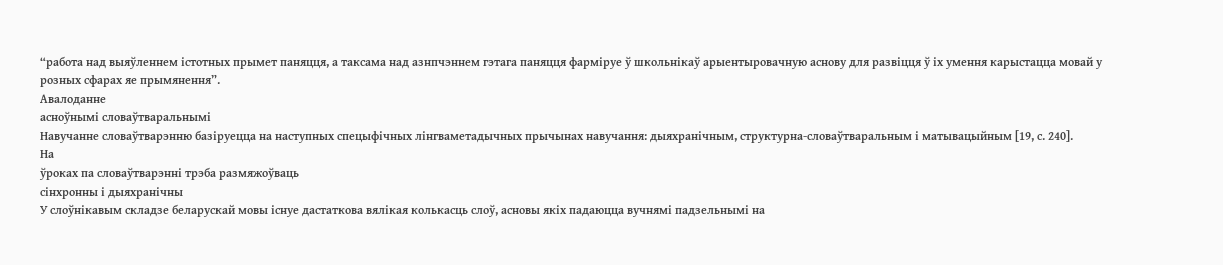“работа над выяўленнем істотных прымет паняцця, а таксама над азнпчэннем гэтага паняцця фарміруе ў школьнікаў арыентыровачную аснову для развіцця ў іх умення карыстацца мовай у розных сфарах яе прымянення”.
Авалоданне
асноўнымі словаўтваральнымі
Навучанне словаўтварэнню базіруецца на наступных спецыфічных лінгваметадычных прычынах навучання: дыяхранічным, структурна-словаўтваральным і матывацыйным [19, с. 240].
На
ўроках па словаўтварэнні трэба размяжоўваць
сінхронны і дыяхранічны
У слоўнікавым складзе беларускай мовы існуе дастаткова вялікая колькасць слоў, асновы якіх падаюцца вучнямі падзельнымі на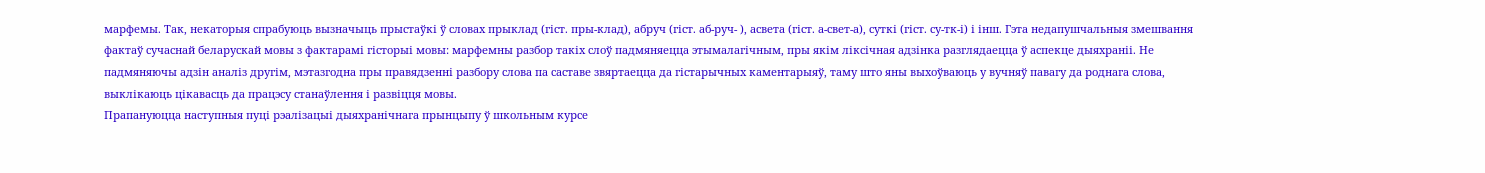марфемы. Так, некаторыя спрабуюць вызначыць прыстаўкі ў словах прыклад (гіст. пры-клад), абруч (гіст. аб-руч- ), асвета (гіст. а-свет-а), суткі (гіст. су-тк-і) і інш. Гэта недапушчальныя змешвання фактаў сучаснай беларускай мовы з фактарамі гісторыі мовы: марфемны разбор такіх слоў падмяняецца этымалагічным, пры якім ліксічная адзінка разглядаецца ў аспекце дыяхраніі. Не падмяняючы адзін аналіз другім, мэтазгодна пры правядзенні разбору слова па саставе звяртаецца да гістарычных каментарыяў, таму што яны выхоўваюць у вучняў павагу да роднага слова, выклікаюць цікавасць да працэсу станаўлення і развіцця мовы.
Прапануюцца наступныя пуці рэалізацыі дыяхранічнага прынцыпу ў школьным курсе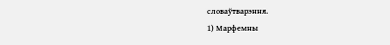словаўтварэння.
1) Марфемны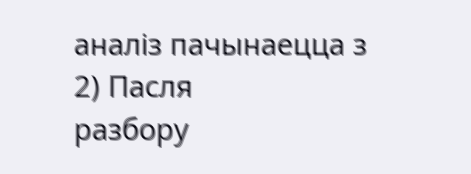аналіз пачынаецца з
2) Пасля
разбору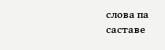слова па саставе